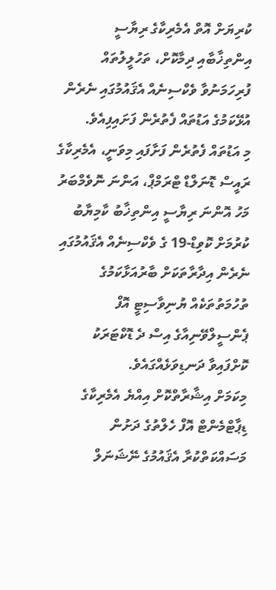ކުރިޔަށް އޮތް އެމެރިކާގެ ރިޔާސީ އިންތިޚާބާއި ދިމާކޮށް، ތަހުލީލުތައް ފުރިހަމަނުވާ ވެކްސިނެއް އެޤައުމުގައި ނެރެން އުޅޭކަމުގެ އަޑުތައް ފެތުރެން ފަށައިފިއެވެ.
މި އަޑުތައް ފެތުރެން ފަށާފައި މިވަނީ، އެމެރިކާގެ ރައީސް ޑޮނަލްޑް ޓްރަމްޕް، އަންނަ ނޮވެމްބަރު މަހު އޮންނަ ރިޔާސީ އިންތިޚާބު ކާމިޔާބު ކުރުމަށް ކޮވިޑް-19 ގެ ވެކްސިނެއް އެޤައުމުގައި ނެރެން އިދާރާތަކަށް ބާރުއަޅާކަމުގެ ތުހުމަތުތަކެއް ޔުނިވާސިޓީ އޮފް ޕެންސީލްވޭނިއާގެ އިސް ދެ ޑޮކްޓަރަކު ކޮށްފައިވާ ދަނޑިވަޅެއްގައެވެ.
މިކަމަށް އިޝާރާތްކޮށް އިއްޔެ އެމެރިކާގެ ޑިޕާޓްމެންޓް އޮފް ހެލްތުގެ ދަށުން މަސައްކަތްކުރާ އެޤައުމުގެ ނޭޝަނަލް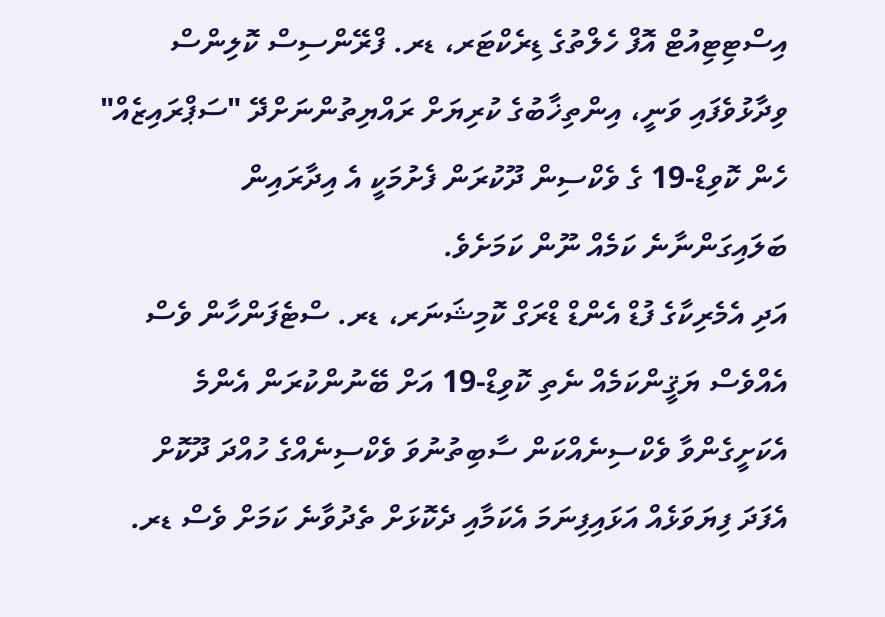އިސްޓިޓިއުޓް އޮފް ހެލްތުގެ ޑިރެކްޓަރ، ޑރ. ފްރޭންސިސް ކޮލިންސް ވިދާޅުވެފައި ވަނީ، އިންތިޚާބުގެ ކުރިޔަށް ރައްޔިތުންނަށްދޭ "ސަޕްރައިޒެއް" ހެން ކޮވިޑް-19 ގެ ވެކްސިން ދޫކުރަން ފެށުމަކީ އެ އިދާރައިން ބަލައިގަންނާނެ ކަމެއް ނޫން ކަމަށެވެ.
އަދި އެމެރިކާގެ ފުޑް އެންޑް ޑްރަގް ކޮމިޝަނަރ، ޑރ. ސްޓެފަންހާން ވެސް އެއްވެސް ޔަޤީންކަމެއް ނެތި ކޮވިޑް-19 އަށް ބޭނުންކުރަން އެންމެ އެކަށީގެންވާ ވެކްސިނެއްކަން ސާބިތުނުވަ ވެކްސިނެއްގެ ހުއްދަ ދޫކޮށް އެފަދަ ފިޔަވަޅެއް އަޅައިފިނަމަ އެކަމާއި ދެކޮޅަށް ތެދުވާނެ ކަމަށް ވެސް ޑރ.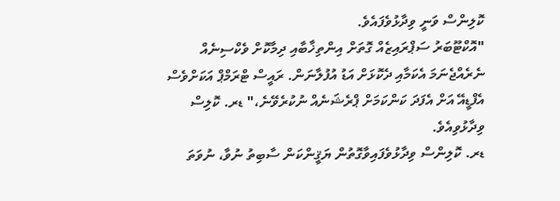ކޮލިންސް ވަނީ ވިދާޅުވެފައެވެ.
"އޮކްޓޫބަރު ސަޕްރައިޒެއް ގޮތަށް އިންތިޚާބާއި ދިމާކޮށް ވެކްސިނެއް ނެރެއްޖެނަމަ އެކަމާއި ދެކޮޅަށް އަޑު އުފުލާނަން. ރައީސް ޓްރަމްޕް އަކަށްވެސް އެފްޑީއޭ އަށް އެފަދަ ކަންކަމަށް ޕްރެޝަނެއް ނުކުރެވޭނެ،" ޑރ. ކޮލިސް ވިދާޅުވިއެވެ.
ޑރ. ކޮލިންސް ވިދާޅުވެފައިވާގޮތުން ޔަޤީންކަން ސާބިތު ނުވާ، ނުވަތަ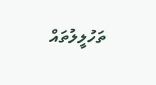ތަހުލީލުތައް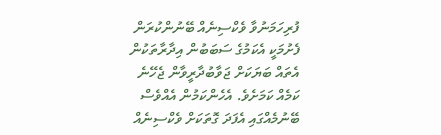ފުރިހަމަނުވާ ވެކްސިނެއް ބޭނުންކުރަން ފެށުމަކީ އެކަމުގެ ސަބަބުން އިދާރާތަކުން އެތައް ބަޔަކަށް ޖަވާބުދާރީވާން ޖެހޭނެ ކަމެއް ކަމަށެވެ. އެހެންކަމުން އެއްވެސް ބޭނުމެއްގައި އެފަދަ ގޮތަކަށް ވެކްސިނެއް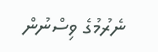ނެރުމުގެ ވިސްނުން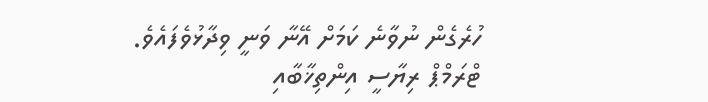ހުރެގެން ނުވާނެ ކަމަށް އޭނާ ވަނީ ވިދާޅުވެފައެވެ.
ޓްރަމްޕް ރިޔާސީ އިންތިޚާބާއި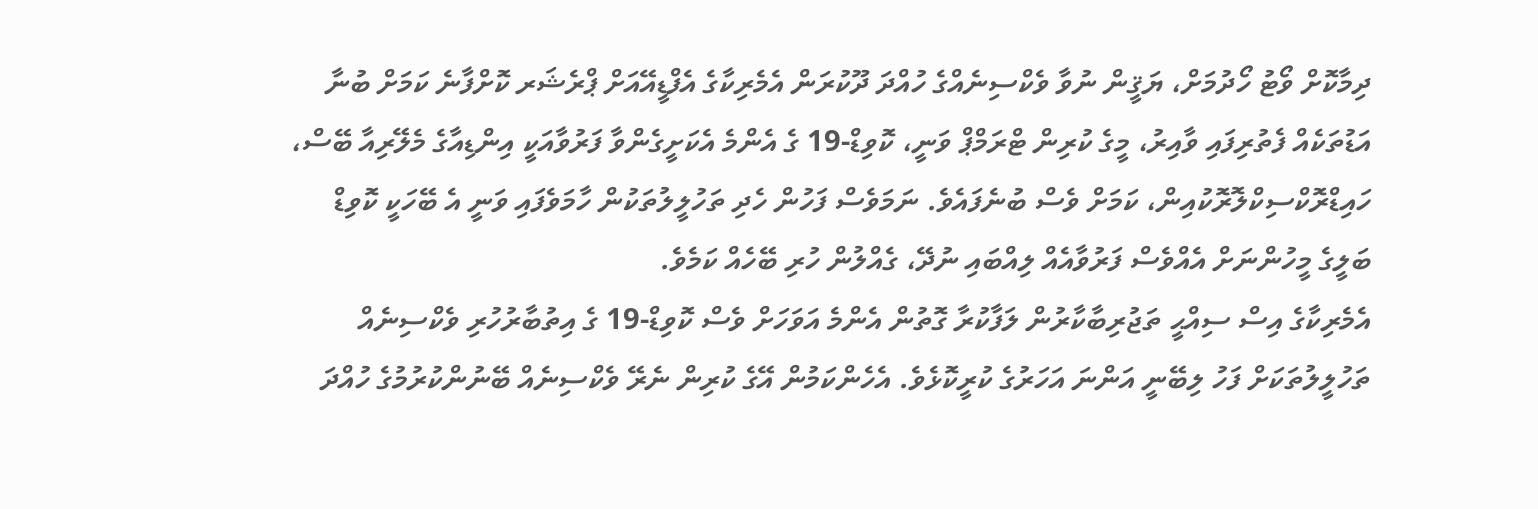ދިމާކޮށް ވޯޓު ހޯދުމަށް، ޔަޤީން ނުވާ ވެކްސިނެއްގެ ހުއްދަ ދޫކުރަން އެމެރިކާގެ އެފްޑީއޭއަށް ޕްރެޝަރ ކޮށްފާނެ ކަމަށް ބުނާ އަޑުތަކެއް ފެތުރިފައި ވާއިރު، މީގެ ކުރިން ޓްރަމްޕް ވަނީ، ކޮވިޑް-19 ގެ އެންމެ އެކަށީގެންވާ ފަރުވާއަކީ އިންޑިއާގެ މެލޭރިއާ ބޭސް، ހައިޑްރޮކްސިކްލޮރޮކުއިން، ކަމަށް ވެސް ބުނެފައެވެ. ނަމަވެސް ފަހުން ހެދި ތަހުލީލުތަކުން ހާމަވެފައި ވަނީ އެ ބޭހަކީ ކޮވިޑް ބަލީގެ މީހުންނަށް އެއްވެސް ފަރުވާއެއް ލިއްބައި ނުދޭ، ގެއްލުން ހުރި ބޭހެއް ކަމެވެ.
އެމެރިކާގެ އިސް ސިއްޙީ ތަޖުރިބާކާރުން ލަފާކުރާ ގޮތުން އެންމެ އަވަހަށް ވެސް ކޮވިޑް-19 ގެ އިތުބާރުހުރި ވެކްސިނެއް ތަހުލީލުތަކަށް ފަހު ލިބޭނީ އަންނަ އަހަރުގެ ކުރީކޮޅެވެ. އެހެންކަމުން އޭގެ ކުރިން ނެރޭ ވެކްސިނެއް ބޭނުންކުރުމުގެ ހުއްދަ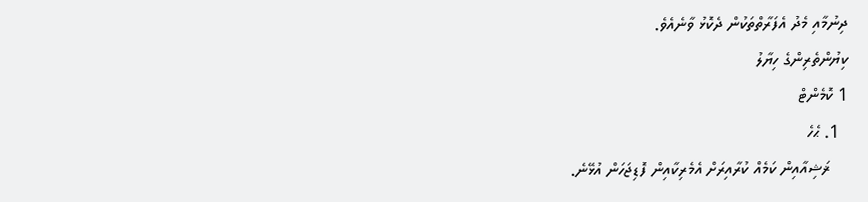ދިނުމާއި މެދު އެފަރާތްތަކުން ދެކޮޅު ވާނެއެވެ.
ކިޔުންތެރިންގެ ހިޔާލު
1 ކޮމެންޓް
  1. ޙެހެ
    ޜަޝިއާއިން ކަމެއް ކުރާއިރަށް އެމެރިކާއިން ފޮޑިޖަހަން އުޅޭނެ.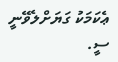ޢެކަމަކު ގަޔަށްލެވޭނީ ސީ.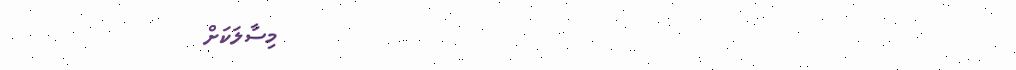މިސާލަކަށް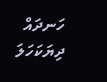ހަނދައް ދިޔަކަހަލަ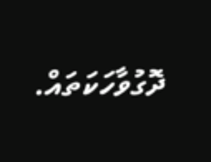ދޮގުވާހަކަތައް.